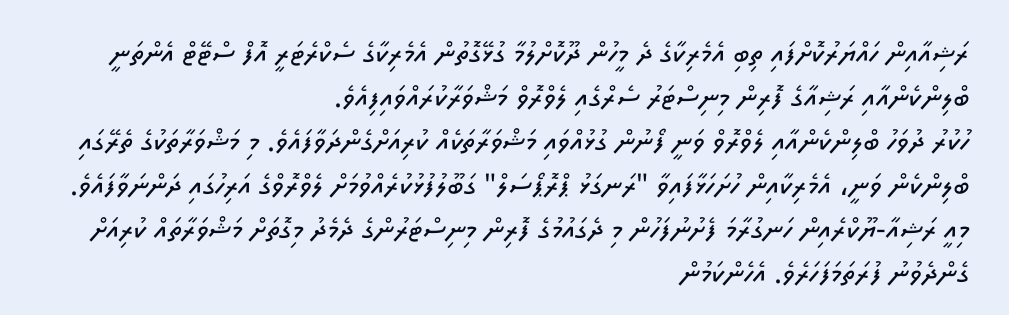ރަޝިއާއިން ހައްޔަރުކޮށްފައި ތިބި އެމެރިކާގެ ދެ މީހުން ދޫކޮށްލުމާ ގުޅޭގޮތުން އެމެރިކާގެ ސެކްރެޓަރީ އޮފް ސްޓޭޓް އެންތަނީ ބްލިންކެންއާއި ރަޝިއާގެ ފޮރިން މިނިސްޓަރު ސެރްގެއި ލެވްރޮވް މަޝްވަރާކުރައްވައިފިއެވެ.
ހުކުރު ދުވަހު ބްލިންކެންއާއި ލެވްރޮވް ވަނީ ފޯނުން ގުޅުއްވައި މަޝްވަރާތަކެއް ކުރިއަށްގެންދަވާފައެވެ. މި މަޝްވަރާތަކުގެ ތެރޭގައި ބްލިންކެން ވަނީ، އެމެރިކާއިން ހުށަހަޅާފައިވާ "ރަނގަޅު ޕްރޮޕޯސަލް" ގަބޫލުފުޅުކުރެއްވުމަށް ލެވްރޮވްގެ އަރިހުގައި ދަންނަވާފައެވެ.
މިއީ ރަޝިއާ-ޔޫކްރެއިން ހަނގުރާމަ ފެށުނުފަހުން މި ދެގައުމުގެ ފޮރިން މިނިސްޓަރުންގެ ދެމެދު މިގޮތަށް މަޝްވަރާތައް ކުރިއަށް ގެންދެވުނު ފުރަތަމަފަހަރެވެ. އެހެންކަމުން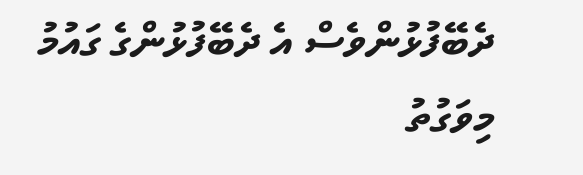ދެބޭފުޅުންވެސް އެ ދެބޭފުޅުންގެ ގައުމު މިވަގުތު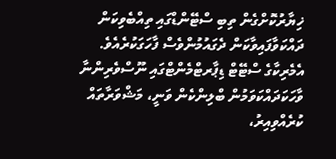ޚިޔާރުކޮށްގެން ތިބި ސްޓޭންޑްގައި ތިއްބެވިކަން ދައްކަވާފައިވާކަން ދެގައުމުންވެސް ފާހަގަކުރެއެވެ.
އެމެރިކާގެ ސްޓޭޓް ޑިޕާރޓްމެންޓްގައި ނޫސްވެރިންނާ ވާހަކަދައްކަވަމުން ބްލިންކެން ވަނީ، މަޝްވަރާތައް ކުރެއްވިއިރު،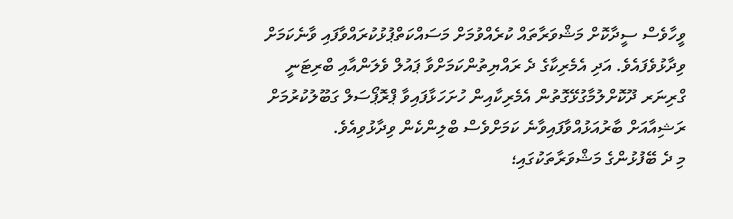ވީހާވެސް ސީދާކޮށް މަޝްވަރާތައް ކުރެއްވުމަށް މަސައްކަތްޕުޅުކުރައްވާފައި ވާނެކަމަށް ވިދާޅުވެފައެވެ. އަދި އެމެރިކާގެ ދެ ރައްޔިތުންކަމަށްވާ ޕައުލް ވެލަންއާއި ބްރިޓަނީ ގްރިނަރ ދޫކޮށްލުމާގުޅޭގޮތުން އެމެރިކާއިން ހުށަހަޅާފައިވާ ޕްރޮޕޯސަލް ގަބޫލުކުރުމަށް ރަޝިއާއަށް ބާރުއަޅުއްވާފައިވާނެ ކަމަށްވެސް ބްލިންކެން ވިދާޅުވިއެވެ.
މި ދެ ބޭފުޅުންގެ މަޝްވަރާތަކުގައި؛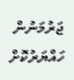ޖަރުމަނުން ހައްޔަރުކޮށް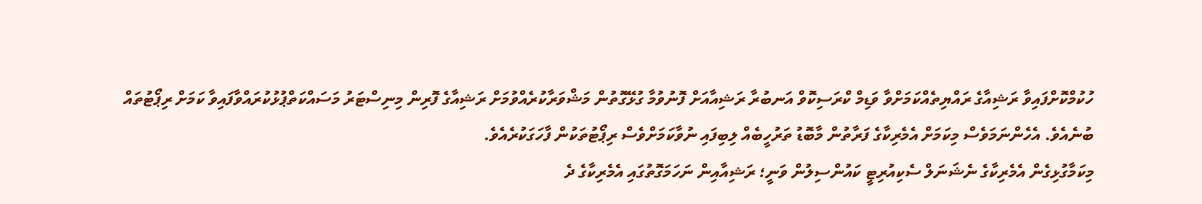ހުކުމްކޮށްފައިވާ ރަޝިއާގެ ރައްޔިތެއްކަމަށްވާ ވަޑިމް ކްރަސިކޮވް އަނބުރާ ރަޝިއާއަށް ފޮނުވުމާ ގުޅޭގޮތުން މަޝްވަރާކުރެއްވުމަށް ރަޝިއާގެ ފޮރިން މިނިސްޓަރު މަސައްކަތްޕުޅުކުރައްވާފައިވާ ކަމަށް ރިޕޯޓުތައް ބުނެއެވެ. އެހެންނަމަވެސް މިކަމަށް އެމެރިކާގެ ފަރާތުން މާބޮޑު ތަރުހީބެއް ލިބިފައި ނުވާކަމަށްވެސް ރިޕޯޓުތަކުން ފާހަގަކުރެއެވެ.
މިކަމާގުޅިގެން އެމެރިކާގެ ނެޝަނަލް ސެކިއުރިޓީ ކައުންސިލުން ވަނީ؛ ރަޝިއާއިން ނަހަމަގޮތުގައި އެމެރިކާގެ ދެ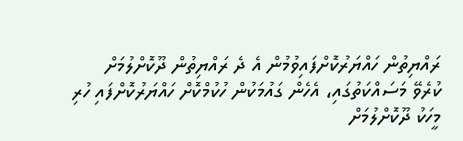ރައްޔިތުން ހައްޔަރުކޮށްފައިވުމުން އެ ދެ ރައްޔިތުން ދޫކޮށްލުމަށް ކުރެވޭ މަސައްކަތުގައި، އެހެން ގައުމަކުން ހުކުމްކޮށް ހައްޔަރުކޮށްފައި ހުރި މީހަކު ދޫކޮށްލުމަށް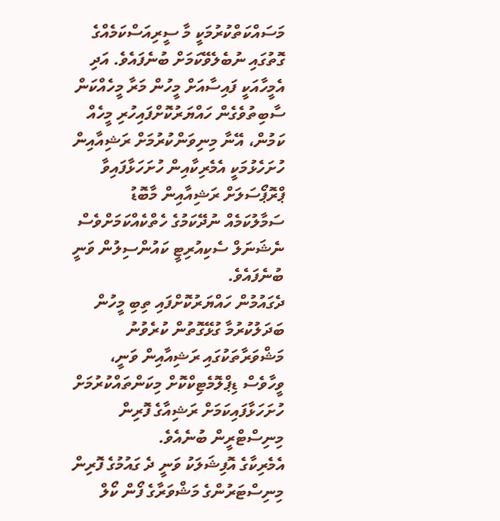މަސައްކަތްކުރުމަކީ މާ ސީރިއަސްކަމެއްގެ ގޮތުގައި ނުބެލެވޭކަމަށް ބުނެފައެވެ. އަދި އެމީހާއަކީ ފައިސާއަށް މީހުން މަރާ މީހެއްކަން ސާބިތުވެގެން ހައްޔަރުކޮށްފައިހުރި މީހެއް ކަމުން، އޭނާ މިނިވަންކުރުމަށް ރަޝިއާއިން ހުށަހެޅުމަކީ އެމެރިކާއިން ހުށަހަޅާފައިވާ ޕްރޮޕޯސަލަށް ރަޝިއާއިން މާބޮޑު ސަމާލުކަމެއް ނުދޭކަމުގެ ހެތްކެއްކަމަށްވެސް ނެޝަނަލް ސެކިއުރިޓީ ކައުންސިލުން ވަނީ ބުނެފައެވެ.
ދެގައުމުން ހައްޔަރުކޮށްފައި ތިބި މީހުން ބަދަލުކުރުމާ ގުޅޭގޮތުން ކުރެވުނު މަޝްވަރާތަކުގައި ރަޝިއާއިން ވަނީ، ވީހާވެސް ޑިޕްލޮމެޓިކްކޮށް މިކަންތައްކުރުމަށް ހުށަހަޅާފައިކަމަށް ރަޝިއާގެ ފޮރިން މިނިސްޓްރީން ބުނެއެވެ.
އެމެރިކާގެ އޮފިޝަލަކު ވަނީ ދެ ގައުމުގެ ފޮރިން މިނިސްޓަރުންގެ މަޝްވަރާގެ ފޯން ކޯލް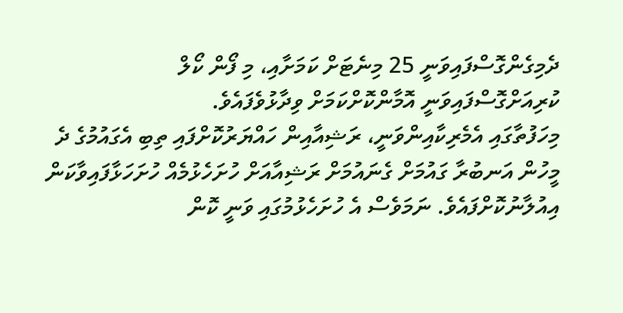ދެމިގެންގޮސްފައިވަނީ 25 މިނެޓަށް ކަމަށާއި، މި ފޯން ކޯލް ކުރިއަށްގޮސްފައިވަނީ އޮމާންކޮށްކަމަށް ވިދާޅުވެފައެވެ.
މިހަފުތާގައި އެމެރިކާއިންވަނީ، ރަޝިއާއިން ހައްޔަރުކޮށްފައި ތިބި އެގައުމުގެ ދެ މީހުން އަނބުރާ ގައުމަށް ގެނައުމަށް ރަޝިއާއަށް ހުށަހެޅުމެއް ހުށަހަޅާފައިވާކަން އިއުލާނުކޮށްފައެވެ. ނަމަވެސް އެ ހުށަހެޅުމުގައި ވަނީ ކޮން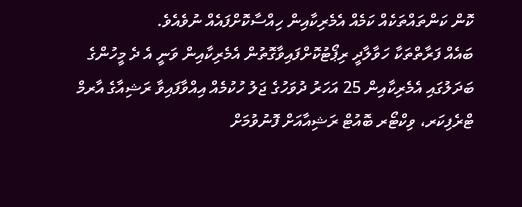ކޮން ކަންތައްތަކެއް ކަމެއް އެމެރިކާއިން ހިއްސާކޮށްފައެއް ނުވެއެވެ.
ބައެއް ފަރާތްތަކާ ހަވާލާދީ ރިޕޯޓުކޮށްފައިވާގޮތުން އެމެރިކާއިން ވަނީ އެ ދެ މީހުންގެ ބަދަލުގައި އެމެރިކާއިން 25 އަހަރު ދުވަހުގެ ޖަލު ހުކުމެއް އިއްވާފައިވާ ރަޝިއާގެ އާރމް ޓްރެފިކަރ، ވިކްޓޯރ ބޮއުޓް ރަޝިއާއަށް ފޮނުވުމަށް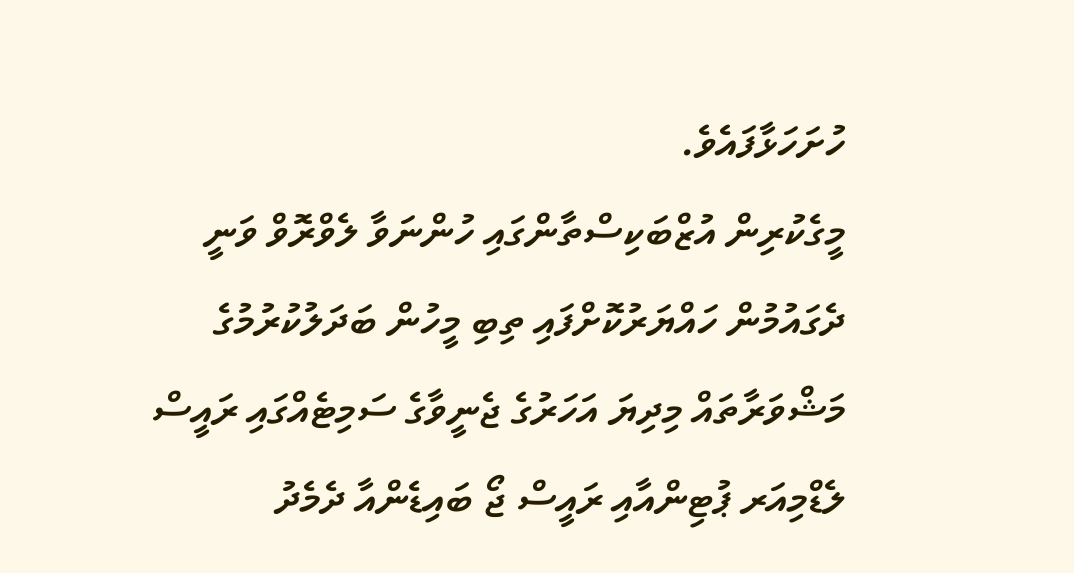ހުށަހަޅާފައެވެ.
މީގެކުރިން އުޒްބަކިސްތާންގައި ހުންނަވާ ލެވްރޮވް ވަނީ ދެގައުމުން ހައްޔަރުކޮށްފައި ތިބި މީހުން ބަދަލުކުރުމުގެ މަޝްވަރާތައް މިދިޔަ އަހަރުގެ ޖެނީވާގެ ސަމިޓެއްގައި ރައީސް ލެޑްމިއަރ ޕުޓިންއާއި ރައީސް ޖޯ ބައިޑެންއާ ދެމެދު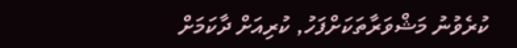ކުރެވުނު މަޝްވަރާތަކަށްފަހު, ކުރިއަށް ދާކަމަށް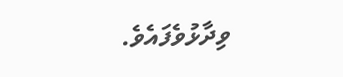ވިދާޅުވެފައެވެ.